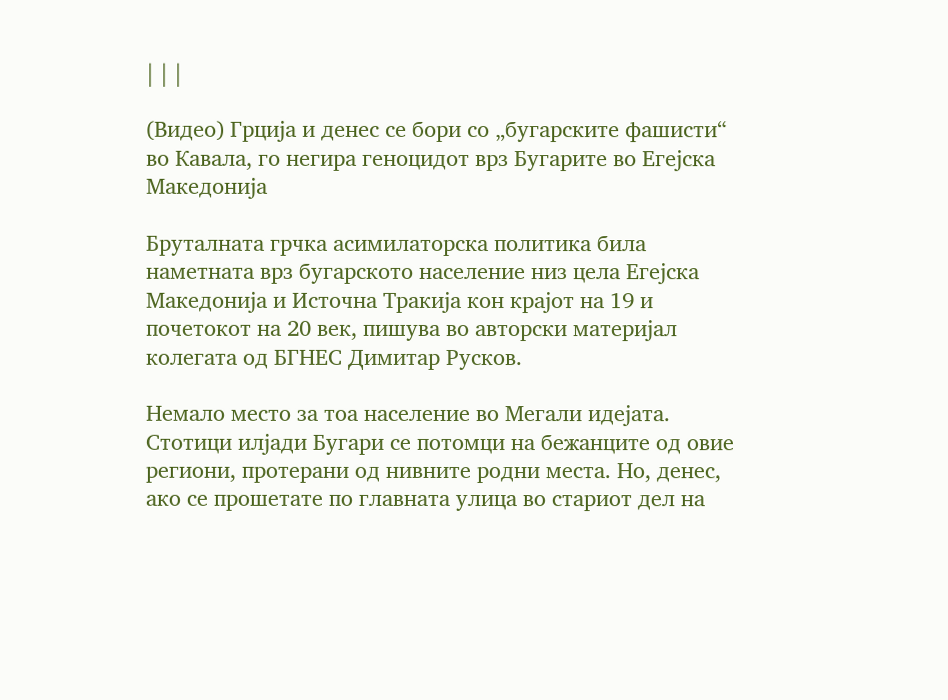| | |

(Видео) Грција и денес се бори со „бугарските фашисти“ во Кавала, го негира геноцидот врз Бугарите во Егејска Македонија

Бруталната грчка асимилаторска политика била наметната врз бугарското население низ цела Егејска Македонија и Источна Тракија кон крајот на 19 и почетокот на 20 век, пишува во авторски материјал колегата од БГНЕС Димитар Русков.

Немало место за тоа население во Мегали идејата. Стотици илјади Бугари се потомци на бежанците од овие региони, протерани од нивните родни места. Но, денес, ако се прошетате по главната улица во стариот дел на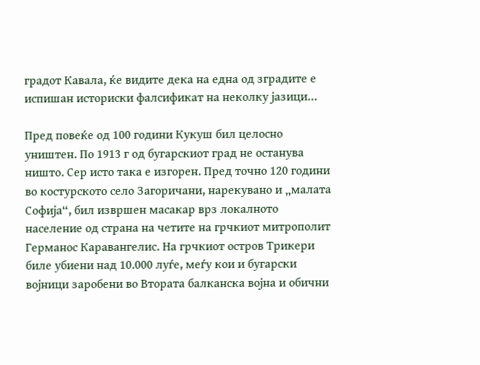градот Кавала, ќе видите дека на една од зградите е испишан историски фалсификат на неколку јазици…

Пред повеќе од 100 години Кукуш бил целосно уништен. По 1913 г од бугарскиот град не останува ништо. Сер исто така е изгорен. Пред точно 120 години во костурското село Загоричани, нарекувано и „малата Софија“, бил извршен масакар врз локалното население од страна на четите на грчкиот митрополит Германос Каравангелис. На грчкиот остров Трикери биле убиени над 10.000 луѓе, меѓу кои и бугарски војници заробени во Втората балканска војна и обични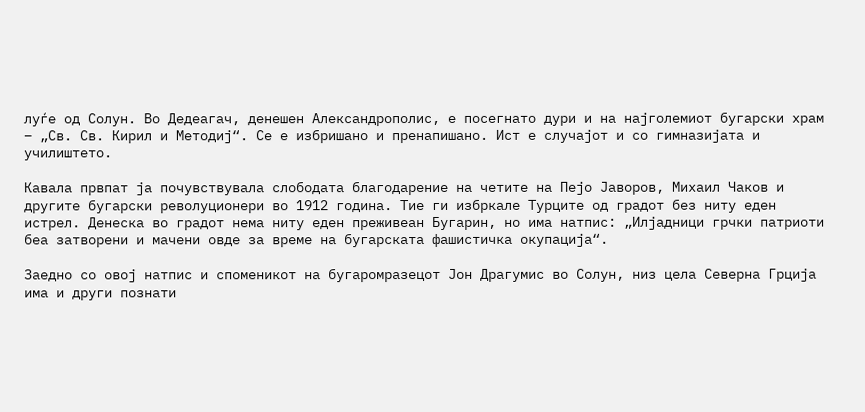луѓе од Солун. Во Дедеагач, денешен Александрополис, е посегнато дури и на најголемиот бугарски храм – „Св. Св. Кирил и Методиј“. Се е избришано и пренапишано. Ист е случајот и со гимназијата и училиштето.

Кавала првпат ја почувствувала слободата благодарение на четите на Пејо Јаворов, Михаил Чаков и другите бугарски револуционери во 1912 година. Тие ги избркале Турците од градот без ниту еден истрел. Денеска во градот нема ниту еден преживеан Бугарин, но има натпис: „Илјадници грчки патриоти беа затворени и мачени овде за време на бугарската фашистичка окупација“.

Заедно со овој натпис и споменикот на бугаромразецот Јон Драгумис во Солун, низ цела Северна Грција има и други познати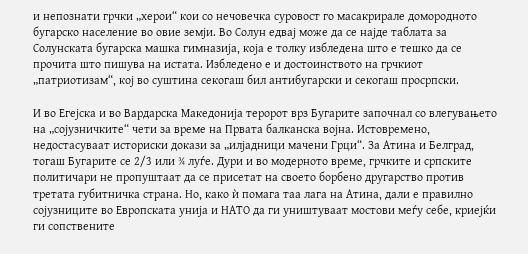и непознати грчки „херои“ кои со нечовечка суровост го масакрирале домородното бугарско население во овие земји. Во Солун едвај може да се најде таблата за Солунската бугарска машка гимназија, која е толку избледена што е тешко да се прочита што пишува на истата. Избледено е и достоинството на грчкиот „патриотизам“, кој во суштина секогаш бил антибугарски и секогаш просрпски.

И во Егејска и во Вардарска Македонија теророт врз Бугарите започнал со влегувањето на „сојузничките“ чети за време на Првата балканска војна. Истовремено, недостасуваат историски докази за „илјадници мачени Грци“. За Атина и Белград, тогаш Бугарите се 2/3 или ¾ луѓе. Дури и во модерното време, грчките и српските политичари не пропуштаат да се присетат на своето борбено другарство против третата губитничка страна. Но, како ѝ помага таа лага на Атина, дали е правилно сојузниците во Европската унија и НАТО да ги уништуваат мостови меѓу себе, криејќи ги сопствените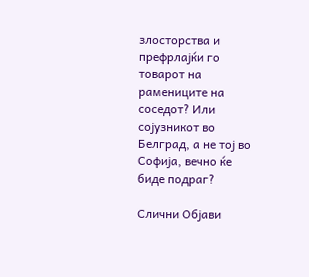злосторства и префрлајќи го товарот на рамениците на соседот? Или сојузникот во Белград, а не тој во Софија, вечно ќе биде подраг?

Слични Објави